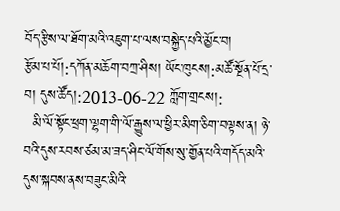བོད་རྩིས་ལ་ཐོག་མའི་འཇུག་པ་ལས་བསྐྱེད་པའི་མྱོང་བ།
རྩོམ་པ་པོ།:དཀོན་མཆོག་བཀྲ་ཤིས། ཡོང་ཁུངས།:མཚོ་སྔོན་པོ་དྲ་བ། དུས་ཚོད།:2013-06-22 ཀློག་གྲངས།:
  མི་ལོ་སྟོང་ཕྲག་ལྷག་གི་ལོ་རྒྱུས་ལ་ཕྱིར་མིག་ཅིག་བལྟས་ན། ཉེ་བའི་དུས་རབས་ཙམ་མ་ཟད་ཤིང་ལོ་གོས་སུ་གྱོན་པའི་གདོད་མའི་དུས་སྐབས་ནས་བཟུང་མིའི་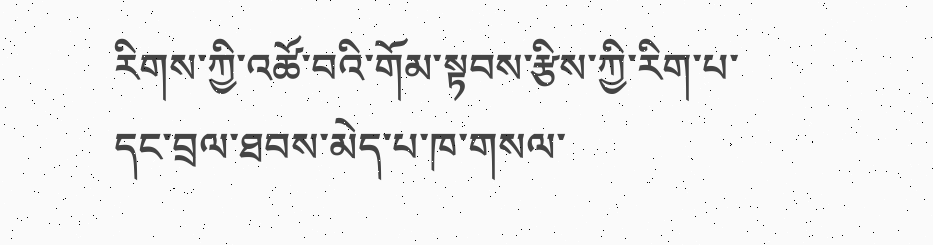རིགས་ཀྱི་འཚོ་བའི་གོམ་སྟབས་རྩིས་ཀྱི་རིག་པ་དང་བྲལ་ཐབས་མེད་པ་ཁ་གསལ་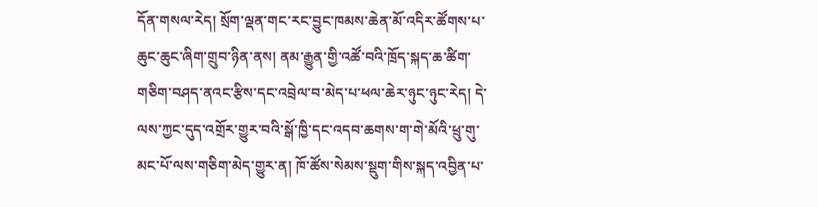དོན་གསལ་རེད། སྲོག་ལྡན་གང་རང་བྱུང་ཁམས་ཆེན་མོ་འདིར་ཚོགས་པ་ཆུང་ཆུང་ཞིག་གྲུབ་ཉིན་ནས། ནམ་རྒྱུན་གྱི་འཚོ་བའི་ཁྲོད་སྐད་ཆ་ཚིག་གཅིག་བཤད་ནའང་རྩིས་དང་འབྲེལ་བ་མེད་པ་ཕལ་ཆེར་ཉུང་ཉུང་རེད། དེ་ལས་ཀྱང་དུད་འགྲོར་གྱུར་བའི་སྒོ་ཁྱི་དང་འདབ་ཆགས་ག་གེ་མོའི་ཕྲུ་གུ་མང་པོ་ལས་གཅིག་མེད་གྱུར་ན། ཁོ་ཚོས་སེམས་སྡུག་གིས་སྐད་འབྱིན་པ་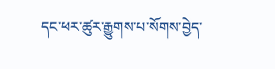དང་ཕར་ཚུར་རྒྱུགས་པ་སོགས་བྱེད་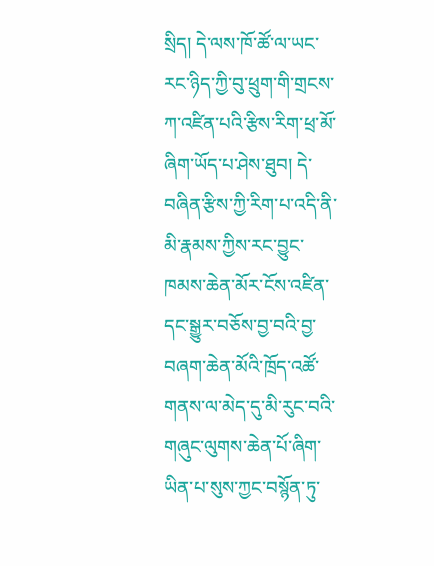སྲིད། དེ་ལས་ཁོ་ཚོ་ལ་ཡང་རང་ཉིད་ཀྱི་བུ་ཕྲུག་གི་གྲངས་ཀ་འཛིན་པའི་རྩིས་རིག་ཕྲ་མོ་ཞིག་ཡོད་པ་ཤེས་ཐུབ། དེ་བཞིན་རྩིས་ཀྱི་རིག་པ་འདི་ནི་མི་རྣམས་ཀྱིས་རང་བྱུང་ཁམས་ཆེན་མོར་ངོས་འཛིན་དང་སྒྱུར་བཅོས་བྱ་བའི་བྱ་བཞག་ཆེན་མོའི་ཁྲོད་འཚོ་གནས་ལ་མེད་དུ་མི་རུང་བའི་གཞུང་ལུགས་ཆེན་པོ་ཞིག་ཡིན་པ་སུས་ཀྱང་བསྙོན་ཏུ་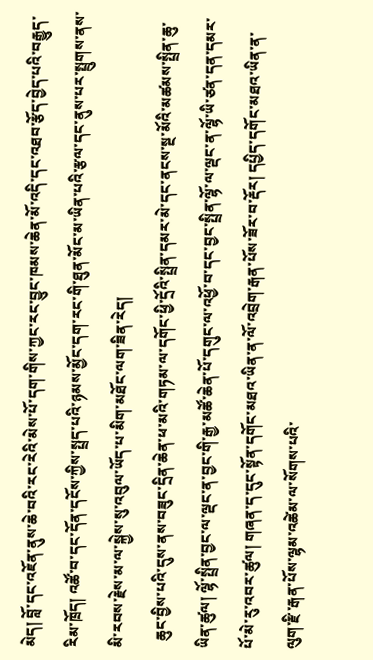མེད། བློ་དང་འཇོན་ནུས་ཆེ་བའི་རང་རེའི་མེས་པོ་དག་གིས་ཀྱང་རང་བྱུང་ཁམས་ཆེན་མོ་འདི་དང་འཐབ་རྩོད་བྱེད་པའི་བརྒྱུད་རིམ་ཁྲོད། འཚོ་བ་དང་དོན་དངོས་ཀྱིས་སྤྲད་པའི་ཉམས་མྱོང་དག་རང་གི་ཐུན་མོང་མ་ཡིན་པའི་རྩལ་དང་ནུས་པར་སྤྲུགས་ནས་མི་རབས་རྗེས་མ་ལ་སྐྱེས་སུ་འབུལ་ཡོད་པ་མིག་མཐོང་ལག་ཟིན་རེད།
  ཆུང་བྱིས་པའི་དུས་ནས་བཟུང་དྲིན་ཆེན་ཕ་མའི་གཏམ་ལ་དགོང་ཕྱི་དྲོའི་སྤྲིན་དམར་མེ་དང་ནངས་སྔ་མོའི་མཚམས་སྤྲིན་ཆུ་ཡིན་ཚུལ། ལྷོ་སྤྲིན་བྱང་ལ་ལྡང་ན་བྱང་གི་རྒྱ་མཚོ་ཆེན་པོ་དགུང་ལ་འཕྱོ་བ་དང་བྱང་སྤྲིན་ལྷོ་ལ་ལྡང་ན་ལྷོ་ཡི་ཙན་དན་དམར་པོ་མེ་རུ་འབར་ཚུལ། གཞན་ད་དུང་སྟོན་དགོང་མཐའ་ཡིན་ན་ལོ་འབྲེག་རྒན་པོས་ཟོར་བ་རྡོར། དཔྱིད་དགོང་མཐའ་ཡིན་ན་ལུག་རྫི་རྒན་པོས་ལྷམ་འཚེམ་ལ་སོགས་པའི་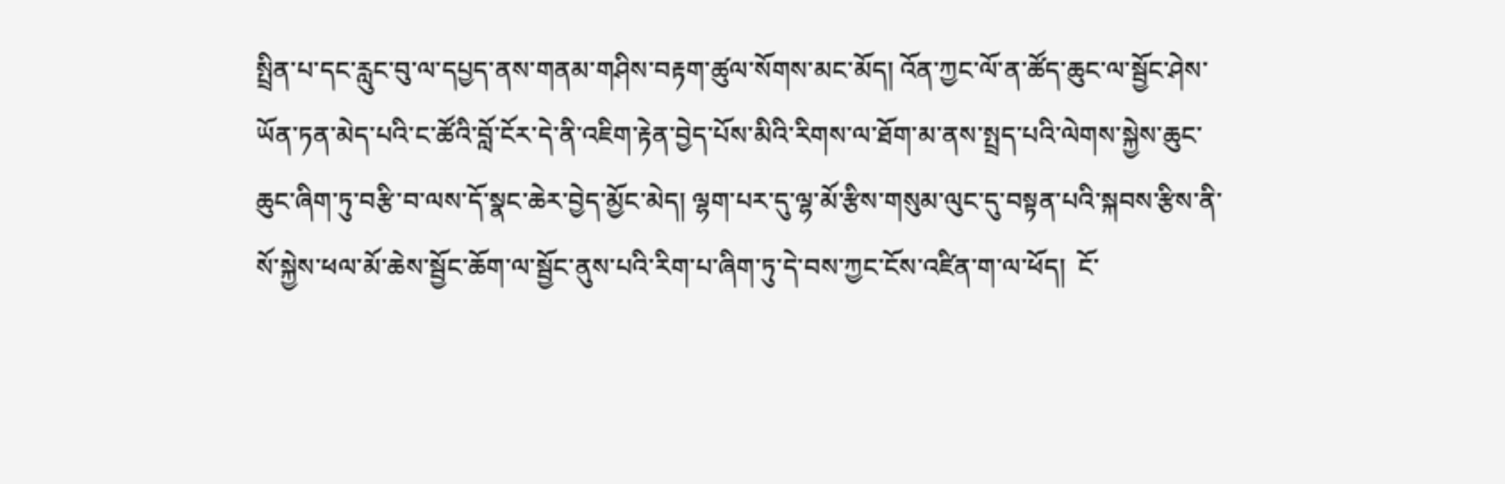སྤྲིན་པ་དང་རླུང་བུ་ལ་དཔྱད་ནས་གནམ་གཤིས་བརྟག་ཚུལ་སོགས་མང་མོད། འོན་ཀྱང་ལོ་ན་ཚོད་ཆུང་ལ་སྦྱོང་ཤེས་ཡོན་ཏན་མེད་པའི་ང་ཚོའི་བློ་ངོར་དེ་ནི་འཇིག་རྟེན་བྱེད་པོས་མིའི་རིགས་ལ་ཐོག་མ་ནས་སྤྲད་པའི་ལེགས་སྐྱེས་ཆུང་ཆུང་ཞིག་ཏུ་བརྩི་བ་ལས་དོ་སྣང་ཆེར་བྱེད་མྱོང་མེད། ལྷག་པར་དུ་ལྷ་མོ་རྩིས་གསུམ་ལུང་དུ་བསྟན་པའི་སྐབས་རྩིས་ནི་སོ་སྐྱེས་ཕལ་མོ་ཆེས་སྦྱོང་ཆོག་ལ་སྦྱོང་ནུས་པའི་རིག་པ་ཞིག་ཏུ་དེ་བས་ཀྱང་ངོས་འཛིན་ག་ལ་ཕོད།  ངོ་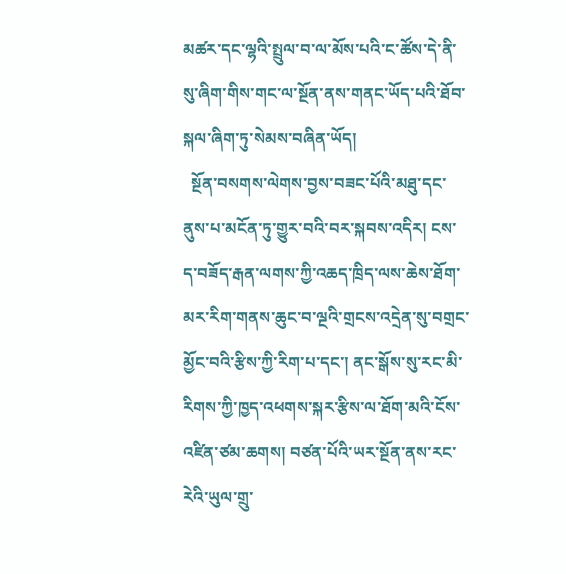མཚར་དང་ལྷའི་སྤྲུལ་བ་ལ་མོས་པའི་ང་ཚོས་དེ་ནི་སུ་ཞིག་གིས་གང་ལ་སྔོན་ནས་གནང་ཡོད་པའི་ཐོབ་སྐལ་ཞིག་ཏུ་སེམས་བཞིན་ཡོད།
  སྔོན་བསགས་ལེགས་བྱས་བཟང་པོའི་མཐུ་དང་ནུས་པ་མངོན་ཏུ་གྱུར་བའི་བར་སྐབས་འདིར། ངས་ད་བཟོད་རྒན་ལགས་ཀྱི་འཆད་ཁྲིད་ལས་ཆེས་ཐོག་མར་རིག་གནས་ཆུང་བ་ལྔའི་གྲངས་འདྲེན་སུ་བགྲང་མྱོང་བའི་རྩིས་ཀྱི་རིག་པ་དང་། ནང་སྒོས་སུ་རང་མི་རིགས་ཀྱི་ཁྱད་འཕགས་སྐར་རྩིས་ལ་ཐོག་མའི་ངོས་འཛིན་ཙམ་ཆགས། བཙན་པོའི་ཡར་སྔོན་ནས་རང་རེའི་ཡུལ་གྲུ་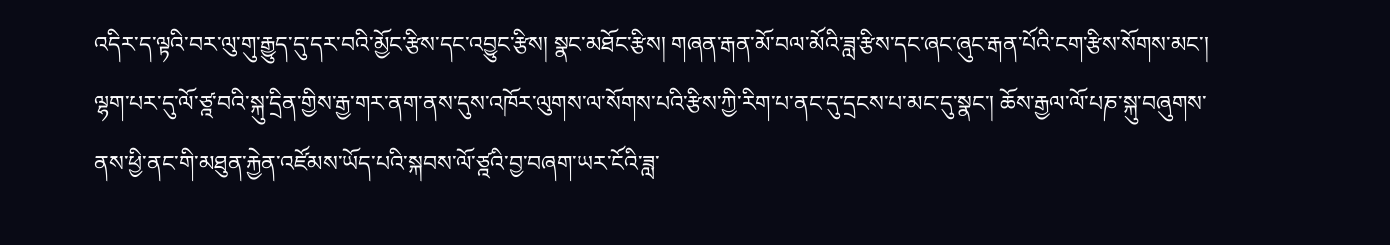འདིར་ད་ལྟའི་བར་ལུ་གུ་རྒྱུད་དུ་དར་བའི་མྱོང་རྩིས་དང་འབྱུང་རྩིས། སྣང་མཐོང་རྩིས། གཞན་རྒན་མོ་བལ་མོའི་ཟླ་རྩིས་དང་ཞང་ཞུང་རྒན་པོའི་ངག་རྩིས་སོགས་མང་། ལྷག་པར་དུ་ལོ་ཙྰ་བའི་སྐུ་དྲིན་གྱིས་རྒྱ་གར་ནག་ནས་དུས་འཁོར་ལུགས་ལ་སོགས་པའི་རྩིས་ཀྱི་རིག་པ་ནང་དུ་དྲངས་པ་མང་དུ་སྣང་། ཆོས་རྒྱལ་ལོ་པཎ་སྐུ་བཞུགས་ནས་ཕྱི་ནང་གི་མཐུན་རྐྱེན་འཛོམས་ཡོད་པའི་སྐབས་ལོ་ཙྰའི་བྱ་བཞག་ཡར་ངོའི་ཟླ་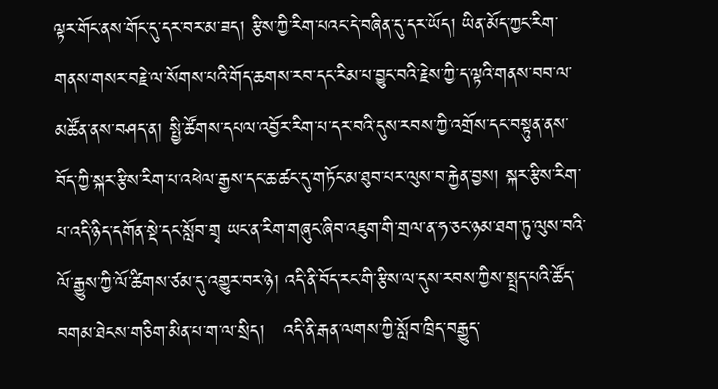ལྟར་གོང་ནས་གོང་དུ་དར་བར་མ་ཟད། རྩིས་ཀྱི་རིག་པའང་དེ་བཞིན་དུ་དར་ཡོད། ཡིན་མོད་ཀྱང་རིག་གནས་གསར་བརྗེ་ལ་སོགས་པའི་གོད་ཆགས་རབ་དང་རིམ་པ་བྱུང་བའི་རྗེས་ཀྱི་ད་ལྟའི་གནས་བབ་ལ་མཚོན་ནས་བཤད་ན། སྤྱི་ཚོགས་དཔལ་འབྱོར་རིག་པ་དར་བའི་དུས་རབས་ཀྱི་འགྲོས་དང་བསྟུན་ནས་བོད་ཀྱི་སྐར་རྩིས་རིག་པ་འཕེལ་རྒྱས་དང་ཆ་ཚང་དུ་གཏོང་མ་ཐུབ་པར་ལུས་བ་རྐྱེན་བྱས། སྐར་རྩིས་རིག་པ་འདི་ཉིད་དགོན་སྡེ་དང་སློབ་གྲྭ ཡང་ན་རིག་གཞུང་ཞིབ་འཇུག་གི་གྲལ་ན་ཧ་ཅང་ཉམ་ཐག་ཏུ་ལུས་བའི་ལོ་རྒྱུས་ཀྱི་ལོ་ཚིགས་ཙམ་དུ་འགྱུར་བར་ཉེ། འདི་ནི་བོད་རང་གི་རྩིས་ལ་དུས་རབས་ཀྱིས་སྤྲད་པའི་ཚོད་བགམ་ཐེངས་གཅིག་མིན་པ་ག་ལ་སྲིད།   འདི་ནི་རྒན་ལགས་ཀྱི་སློབ་ཁྲིད་བརྒྱུད་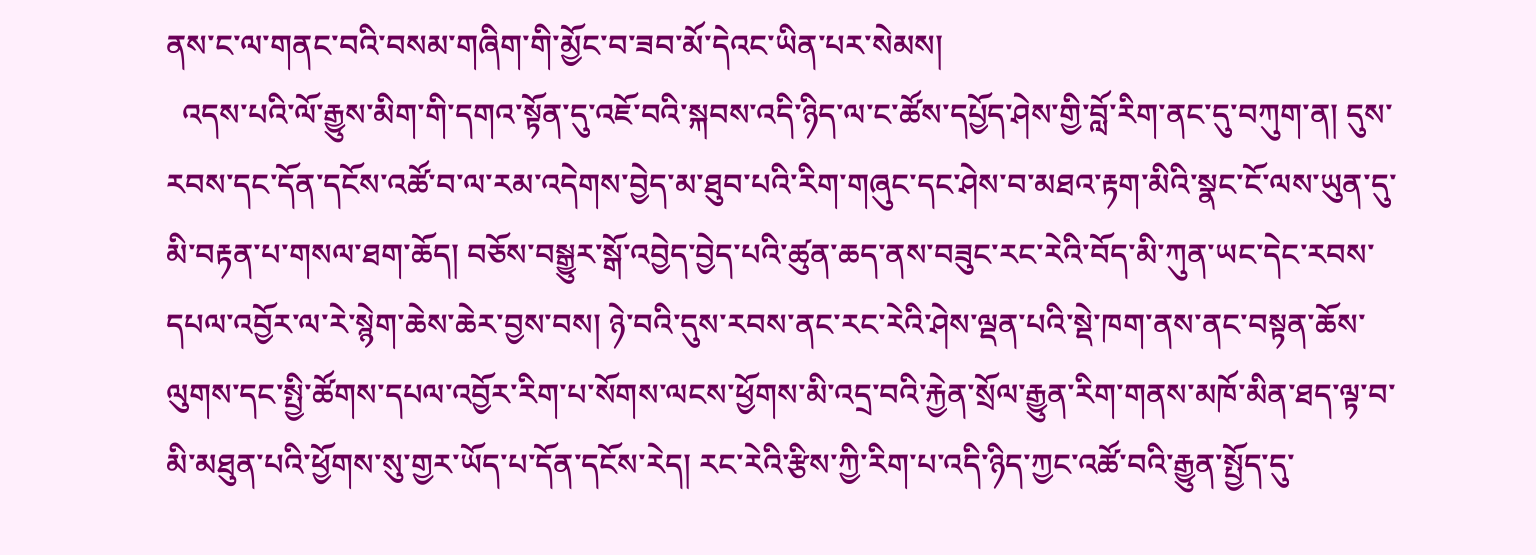ནས་ང་ལ་གནང་བའི་བསམ་གཞིག་གི་མྱོང་བ་ཟབ་མོ་དེའང་ཡིན་པར་སེམས།
  འདས་པའི་ལོ་རྒྱུས་མིག་གི་དགའ་སྟོན་དུ་འཇོ་བའི་སྐབས་འདི་ཉིད་ལ་ང་ཚོས་དཔྱོད་ཤེས་གྱི་བློ་རིག་ནང་དུ་བཀུག་ན། དུས་རབས་དང་དོན་དངོས་འཚོ་བ་ལ་རམ་འདེགས་བྱེད་མ་ཐུབ་པའི་རིག་གཞུང་དང་ཤེས་བ་མཐའ་རྟག་མིའི་སྣང་ངོ་ལས་ཡུན་དུ་མི་བརྟན་པ་གསལ་ཐག་ཆོད། བཅོས་བསྒྱུར་སྒོ་འབྱེད་བྱེད་པའི་ཚུན་ཆད་ནས་བཟུང་རང་རེའི་བོད་མི་ཀུན་ཡང་དེང་རབས་དཔལ་འབྱོར་ལ་རེ་སྙེག་ཆེས་ཆེར་བྱས་བས། ཉེ་བའི་དུས་རབས་ནང་རང་རེའི་ཤེས་ལྡན་པའི་སྡེ་ཁག་ནས་ནང་བསྟན་ཆོས་ལུགས་དང་སྤྱི་ཚོགས་དཔལ་འབྱོར་རིག་པ་སོགས་ལངས་ཕྱོགས་མི་འདྲ་བའི་རྐྱེན་སྲོལ་རྒྱུན་རིག་གནས་མཁོ་མིན་ཐད་ལྟ་བ་མི་མཐུན་པའི་ཕྱོགས་སུ་གྱར་ཡོད་པ་དོན་དངོས་རེད། རང་རེའི་རྩིས་ཀྱི་རིག་པ་འདི་ཉིད་ཀྱང་འཚོ་བའི་རྒྱུན་སྤྱོད་དུ་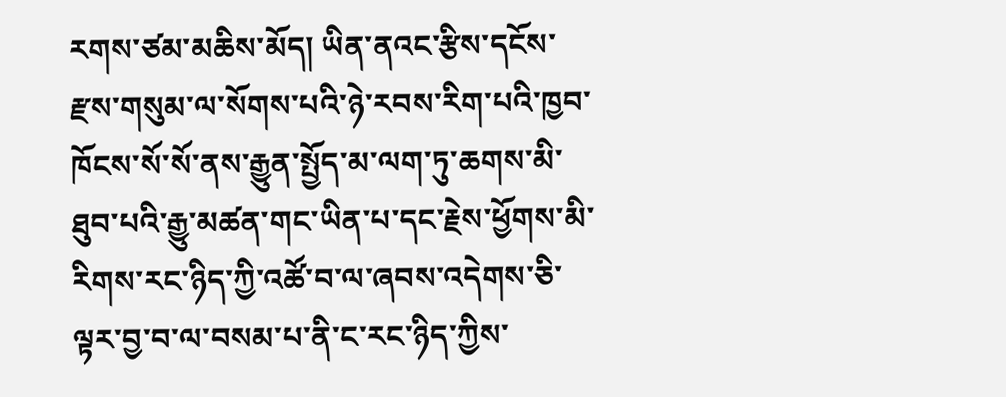རགས་ཙམ་མཆིས་མོད། ཡིན་ནའང་རྩིས་དངོས་རྫས་གསུམ་ལ་སོགས་པའི་ཉེ་རབས་རིག་པའི་ཁྱབ་ཁོངས་སོ་སོ་ནས་རྒྱུན་སྤྱོད་མ་ལག་ཏུ་ཆགས་མི་ཐུབ་པའི་རྒྱུ་མཚན་གང་ཡིན་པ་དང་རྗེས་ཕྱོགས་མི་རིགས་རང་ཉིད་ཀྱི་འཚོ་བ་ལ་ཞབས་འདེགས་ཅི་ལྟར་བྱ་བ་ལ་བསམ་པ་ནི་ང་རང་ཉིད་ཀྱིས་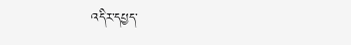འདིར་དཔྱད་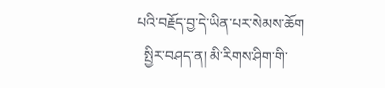པའི་བརྗོད་བྱ་དེ་ཡིན་པར་སེམས་ཆོག
  སྤྱིར་བཤད་ན། མི་རིགས་ཤིག་གི་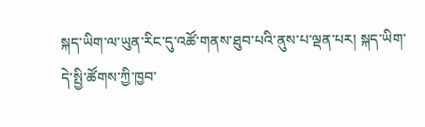སྐད་ཡིག་ལ་ཡུན་རིང་དུ་འཚོ་གནས་ཐུབ་པའི་ནུས་པ་ལྡན་པར། སྐད་ཡིག་དེ་སྤྱི་ཚོགས་ཀྱི་ཁྱབ་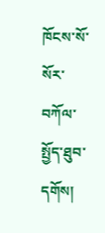ཁོངས་སོ་སོར་བཀོལ་སྤྱོད་ཐུབ་དགོས།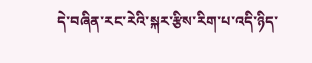དེ་བཞིན་རང་རེའི་སྐར་རྩིས་རིག་པ་འདི་ཉིད་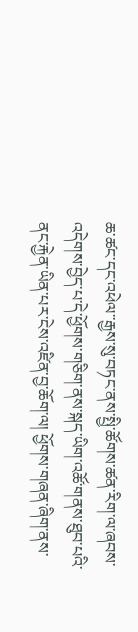ཆ་ཚང་དང་འཕེལ་་རྒྱས་སུ་བཏང་ནས་སྤྱི་ཚོགས་ཚན་རིག་ལ་ཞབས་འདེགས་བྱེད་པ་དེ་ཕྱོགས་གཅིག་ནས་སྐད་ཡིག་འཚོ་གནས་ཐུབ་པའི་ནང་རྐྱེན་ཡིན་པར་ངེས་འཛིན་བྱ་ཆོག་ལ། ཕྱོགས་གཞན་ཞིག་ནས་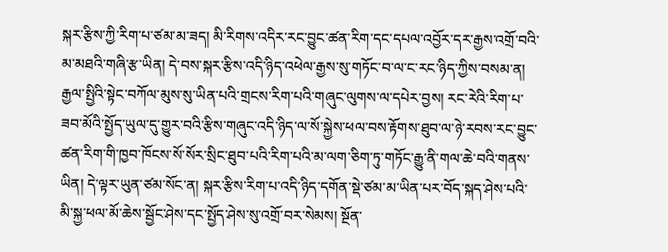སྐར་རྩིས་ཀྱི་རིག་པ་ཙམ་མ་ཟད། མི་རིགས་འདིར་རང་བྱུང་ཚན་རིག་དང་དཔལ་འབྱོར་དར་རྒྱས་འགྲོ་བའི་མ་མཐའི་གཞི་རྩ་ཡིན། དེ་བས་སྐར་རྩིས་འདི་ཉིད་འཕེལ་རྒྱས་སུ་གཏོང་བ་ལ་ང་རང་ཉིད་ཀྱིས་བསམ་ན། རྒྱལ་སྤྱིའི་སྟེང་བཀོལ་མུས་སུ་ཡིན་པའི་གྲངས་རིག་པའི་གཞུང་ལུགས་ལ་དཔེར་བྱས། རང་རེའི་རིག་པ་ཟབ་མོའི་སྤྱོད་ཡུལ་དུ་གྱུར་བའི་རྩིས་གཞུང་འདི་ཉིད་ལ་སོ་སྐྱེས་ཕལ་བས་རྟོགས་ཐུབ་ལ་ཉེ་རབས་རང་བྱུང་ཚན་རིག་གི་ཁྱབ་ཁོངས་སོ་སོར་སྲིང་ཐུབ་པའི་རིག་པའི་མ་ལག་ཅིག་ཏུ་གཏོང་རྒྱུ་ནི་གལ་ཆེ་བའི་གནས་ཡིན། དེ་ལྟར་ཡུན་ཙམ་སོང་ན། སྐར་རྩིས་རིག་པ་འདི་ཉིད་དགོན་སྡེ་ཙམ་མ་ཡིན་པར་བོད་སྐད་ཤེས་པའི་མི་སྐྱ་ཕལ་མོ་ཆེས་སྦྱོང་ཤེས་དང་སྤྱོད་ཤེས་སུ་འགྲོ་བར་སེམས། སྔོན་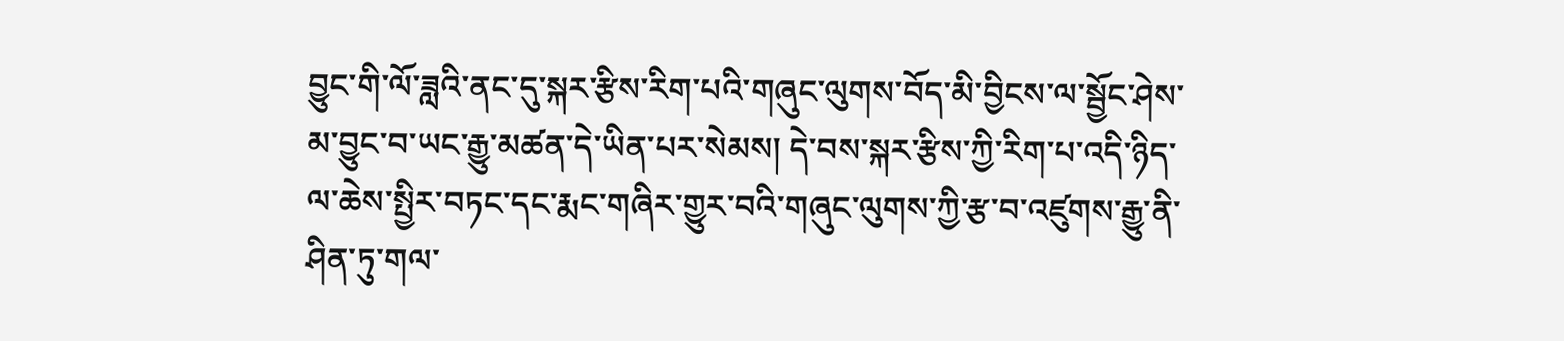བྱུང་གི་ལོ་ཟླའི་ནང་དུ་སྐར་རྩིས་རིག་པའི་གཞུང་ལུགས་བོད་མི་བྱིངས་ལ་སྦྱོང་ཤེས་མ་བྱུང་བ་ཡང་རྒྱུ་མཚན་དེ་ཡིན་པར་སེམས། དེ་བས་སྐར་རྩིས་ཀྱི་རིག་པ་འདི་ཉིད་ལ་ཆེས་སྤྱིར་བཏང་དང་རྨང་གཞིར་གྱུར་བའི་གཞུང་ལུགས་ཀྱི་རྩ་བ་འཛུགས་རྒྱུ་ནི་ཤིན་ཏུ་གལ་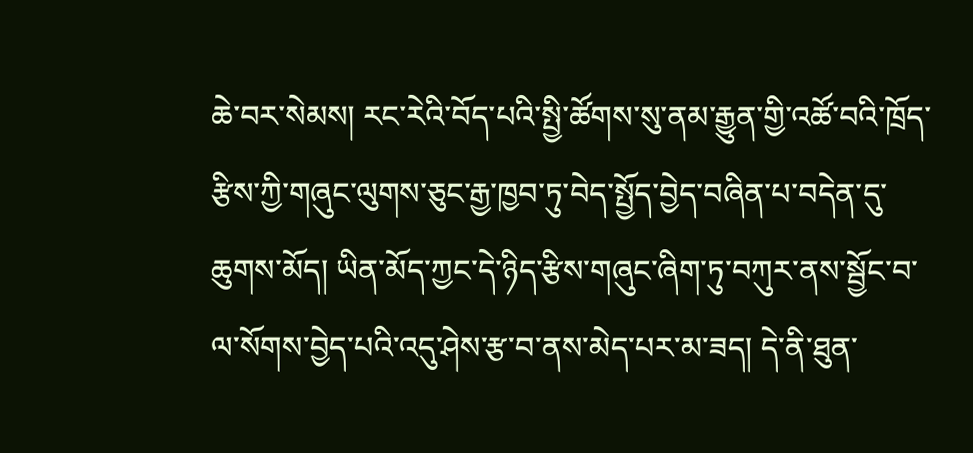ཆེ་བར་སེམས། རང་རེའི་བོད་པའི་སྤྱི་ཚོགས་སུ་ནམ་རྒྱུན་གྱི་འཚོ་བའི་ཁྲོད་རྩིས་ཀྱི་གཞུང་ལུགས་ཅུང་རྒྱ་ཁྱབ་ཏུ་བེད་སྤྱོད་བྱེད་བཞིན་པ་བདེན་དུ་ཆུགས་མོད། ཡིན་མོད་ཀྱང་དེ་ཉིད་རྩིས་གཞུང་ཞིག་ཏུ་བཀུར་ནས་སྦྱོང་བ་ལ་སོགས་བྱེད་པའི་འདུ་ཤེས་རྩ་བ་ནས་མེད་པར་མ་ཟད། དེ་ནི་ཐུན་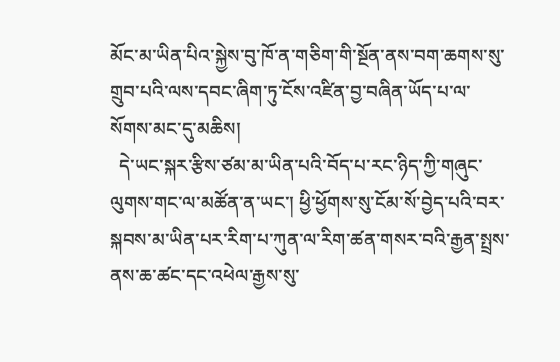མོང་མ་ཡིན་པིའ་སྐྱེས་བུ་ཁོ་ན་གཅིག་གི་སྔོན་ནས་བག་ཆགས་སུ་གྲུབ་པའི་ལས་དབང་ཞིག་ཏུ་ངོས་འཛིན་བྱ་བཞིན་ཡོད་པ་ལ་སོགས་མང་དུ་མཆིས།
  དེ་ཡང་སྐར་རྩིས་ཙམ་མ་ཡིན་པའི་བོད་པ་རང་ཉིད་ཀྱི་གཞུང་ལུགས་གང་ལ་མཚོན་ན་ཡང་། ཕྱི་ཕྱོགས་སུ་ངོམ་སོ་བྱེད་པའི་བར་སྐབས་མ་ཡིན་པར་རིག་པ་ཀུན་ལ་རིག་ཚན་གསར་བའི་རྒྱན་སྤྲས་ནས་ཆ་ཚང་དང་འཕེལ་རྒྱས་སུ་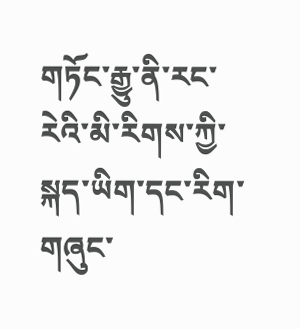གཏོང་རྒྱུ་ནི་རང་རེའི་མི་རིགས་ཀྱི་སྐད་ཡིག་དང་རིག་གཞུང་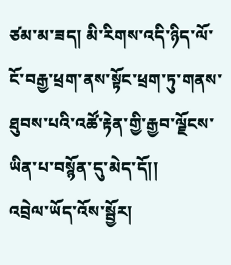ཙམ་མ་ཟད། མི་རིགས་འདི་ཉིད་ལོ་ངོ་བརྒྱ་ཕྲག་ནས་སྟོང་ཕྲག་ཏུ་གནས་ཐུབས་པའི་འཚོ་རྟེན་གྱི་རྒྱབ་ལྗོངས་ཡིན་པ་བསྙོན་དུ་མེད་དོ།།
འབྲེལ་ཡོད་འོས་སྦྱོར།